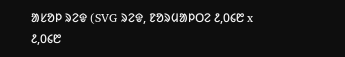ᱟᱥᱚᱞ ᱨᱮᱫ (SVG ᱨᱮᱫ, ᱱᱚᱨᱢᱟᱞᱛᱮ ᱒,᱐᱔᱘ x ᱒,᱐᱔᱘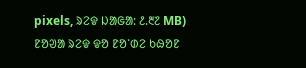pixels, ᱨᱮᱫ ᱡᱟᱜᱟ: ᱒.᱓᱗ MB)
ᱱᱚᱣᱟ ᱨᱮᱫ ᱫᱚ ᱱᱚᱸᱰᱮ ᱠᱷᱚᱱ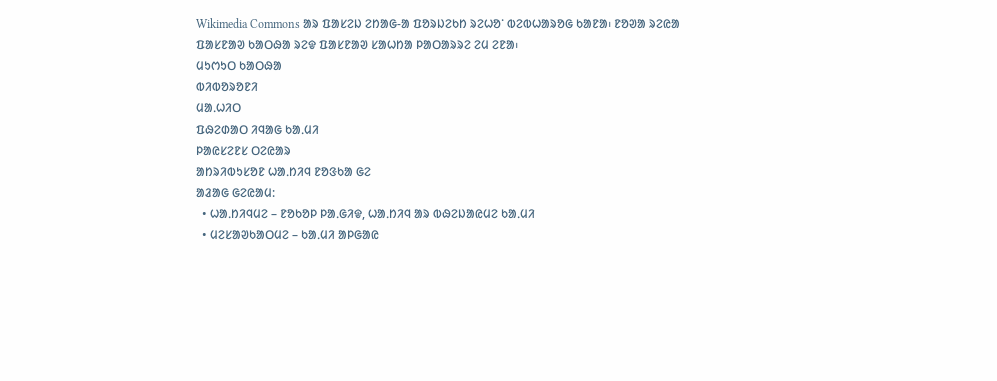Wikimedia Commons ᱟᱨ ᱯᱟᱥᱮᱡ ᱮᱴᱟᱜ-ᱟ ᱯᱚᱨᱡᱮᱠᱴ ᱨᱮᱦᱚᱸ ᱵᱮᱵᱦᱟᱨᱚᱜ ᱠᱟᱱᱟ᱾ ᱱᱚᱣᱟ ᱨᱮᱭᱟ ᱯᱟᱥᱱᱟᱣ ᱠᱟᱛᱷᱟ ᱨᱮᱫ ᱯᱟᱥᱱᱟᱣ ᱥᱟᱦᱴᱟ ᱞᱟᱛᱟᱨᱨᱮ ᱮᱢ ᱮᱱᱟ᱾
ᱢᱩᱬᱩᱛ ᱠᱟᱛᱷᱟ
ᱵᱤᱵᱚᱨᱚᱱᱤ
ᱢᱟᱹᱦᱤᱛ
ᱯᱷᱮᱰᱟᱛ ᱤᱧᱟᱜ ᱠᱟᱹᱢᱤ
ᱞᱟᱭᱥᱮᱱᱥ ᱛᱮᱭᱟᱨ
ᱟᱴᱨᱤᱵᱩᱥᱚᱱ ᱦᱟᱹᱴᱤᱧ ᱱᱚᱝᱠᱟ ᱜᱮ
ᱟᱲᱟᱜ ᱜᱮᱭᱟᱢ:
  • ᱦᱟᱹᱴᱤᱧᱢᱮ – ᱱᱚᱠᱚᱞ ᱞᱟᱹᱜᱤᱫ, ᱦᱟᱹᱴᱤᱧ ᱟᱨ ᱵᱷᱮᱡᱟᱭᱢᱮ ᱠᱟᱹᱢᱤ
  • ᱢᱮᱥᱟᱣᱠᱟᱛᱢᱮ – ᱠᱟᱹᱢᱤ ᱟᱞᱜᱟᱭ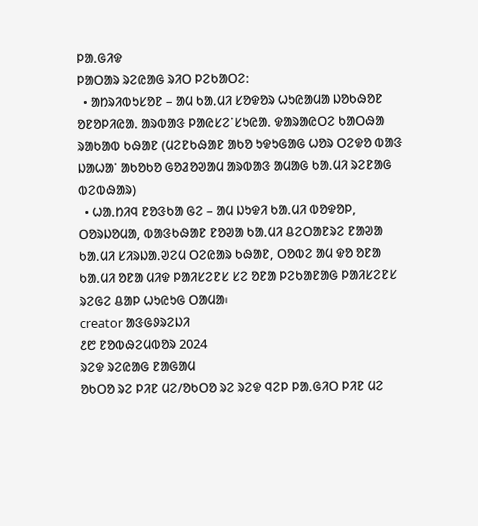ᱞᱟᱹᱜᱤᱫ
ᱞᱟᱛᱟᱨ ᱨᱮᱭᱟᱜ ᱨᱤᱛ ᱞᱮᱠᱟᱛᱮ:
  • ᱟᱴᱨᱤᱵᱩᱥᱚᱱ – ᱟᱢ ᱠᱟᱹᱢᱤ ᱥᱚᱫᱚᱨ ᱦᱩᱭᱟᱢᱟ ᱡᱚᱠᱷᱚᱱ ᱚᱱᱚᱞᱤᱭᱟᱹ ᱟᱨᱵᱟᱝ ᱞᱟᱭᱥᱮᱸᱥᱩᱭᱟᱹ ᱫᱟᱨᱟᱭᱛᱮ ᱠᱟᱛᱷᱟ ᱨᱟᱠᱟᱵ ᱠᱷᱟᱱ (ᱢᱮᱱᱠᱷᱟᱱ ᱟᱠᱚ ᱩᱫᱩᱜᱟᱜ ᱦᱚᱨ ᱛᱮᱫᱚ ᱵᱟᱝ ᱡᱟᱦᱟᱸ ᱟᱠᱚᱠᱚ ᱜᱚᱲᱚᱣᱟᱢ ᱟᱨᱵᱟᱝ ᱟᱢᱟᱜ ᱠᱟᱹᱢᱤ ᱨᱮᱱᱟᱜ ᱵᱮᱵᱷᱟᱨ)
  • ᱦᱟᱹᱴᱤᱧ ᱱᱚᱝᱠᱟ ᱜᱮ – ᱟᱢ ᱡᱩᱫᱤ ᱠᱟᱹᱢᱤ ᱵᱚᱫᱚᱞ, ᱛᱚᱨᱡᱚᱢᱟ, ᱵᱟᱝᱠᱷᱟᱱ ᱱᱚᱣᱟ ᱠᱟᱹᱢᱤ ᱪᱮᱛᱟᱱᱨᱮ ᱱᱟᱣᱟ ᱠᱟᱹᱢᱤ ᱥᱤᱨᱡᱟᱹᱣᱮᱢ ᱛᱮᱭᱟᱨ ᱠᱷᱟᱱ, ᱛᱚᱵᱮ ᱟᱢ ᱫᱚ ᱚᱱᱟ ᱠᱟᱹᱢᱤ ᱚᱱᱟ ᱢᱤᱫ ᱞᱟᱤᱥᱮᱱᱥ ᱥᱮ ᱚᱱᱟ ᱞᱮᱠᱟᱱᱟᱜ ᱞᱟᱤᱥᱮᱱᱥ ᱨᱮᱜᱮ ᱪᱟᱞ ᱦᱩᱭᱩᱜ ᱛᱟᱢᱟ᱾
creator ᱟᱝᱜᱽᱨᱮᱡᱤ
᱒᱘ ᱱᱚᱵᱷᱮᱢᱵᱚᱨ 2024
ᱨᱮᱫ ᱨᱮᱭᱟᱜ ᱱᱟᱜᱟᱢ
ᱚᱠᱛᱚ ᱨᱮ ᱞᱤᱱ ᱢᱮ/ᱚᱠᱛᱚ ᱨᱮ ᱨᱮᱫ ᱧᱮᱞ ᱞᱟᱹᱜᱤᱛ ᱞᱤᱱ ᱢᱮ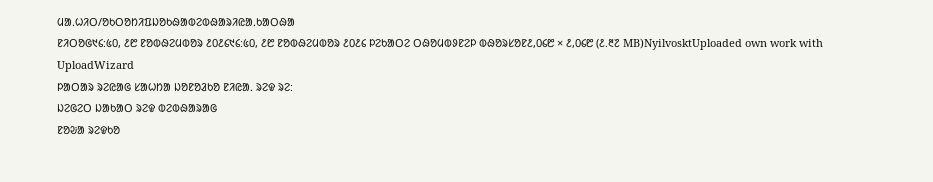ᱢᱟᱹᱦᱤᱛ/ᱚᱠᱛᱚᱴᱤᱯᱡᱚᱠᱷᱟᱵᱮᱵᱷᱟᱨᱤᱭᱟᱹᱠᱟᱛᱷᱟ
ᱱᱤᱛᱚᱜ᱑᱔:᱕᱐, ᱒᱘ ᱱᱚᱵᱷᱮᱢᱵᱚᱨ ᱒᱐᱒᱔᱑᱔:᱕᱐, ᱒᱘ ᱱᱚᱵᱷᱮᱢᱵᱚᱨ ᱒᱐᱒᱔ ᱞᱮᱠᱟᱛᱮ ᱛᱷᱚᱢᱵᱽᱱᱮᱞ ᱵᱷᱚᱨᱥᱚᱱ᱒,᱐᱔᱘ × ᱒,᱐᱔᱘ (᱒.᱓᱗ MB)NyilvosktUploaded own work with UploadWizard
ᱞᱟᱛᱟᱨ ᱨᱮᱭᱟᱜ ᱥᱟᱦᱴᱟ ᱡᱚᱱᱚᱲᱠᱚ ᱱᱤᱭᱟᱹ ᱨᱮᱫ ᱨᱮ:
ᱡᱮᱜᱮᱛ ᱡᱟᱠᱟᱛ ᱨᱮᱫ ᱵᱮᱵᱷᱟᱨᱟᱜ
ᱱᱚᱶᱟ ᱨᱮᱫᱠᱚ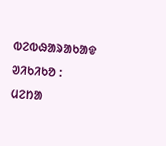ᱵᱮᱵᱷᱟᱨᱟᱠᱟᱫ ᱣᱤᱠᱤᱠᱚ :
ᱢᱮᱴᱟ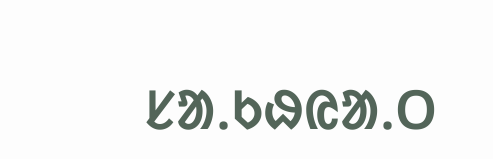ᱥᱟᱹᱠᱷᱭᱟᱹᱛ